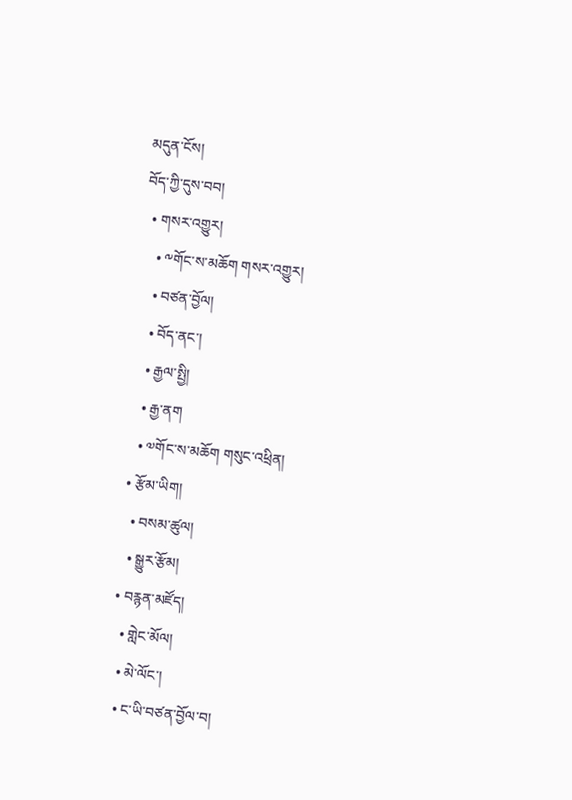མདུན་ངོས།
བོད་ཀྱི་དུས་བབ།
  • གསར་འགྱུར།
    • ༸གོང་ས་མཆོག གསར་འགྱུར།
    • བཙན་བྱོལ།
    • བོད་ནང་།
    • རྒྱལ་སྤྱི།
    • རྒྱ་ནག
    • ༧གོང་ས་མཆོག གསུང་འཕྲིན།
  • རྩོམ་ཡིག།
    • བསམ་ཚུལ།
    • སྒྱུར་རྩོམ།
  • བརྙན་མཛོད།
    • གླེང་མོལ།
    • མེ་ལོང་།
    • ང་ཡི་བཙན་བྱོལ་བ།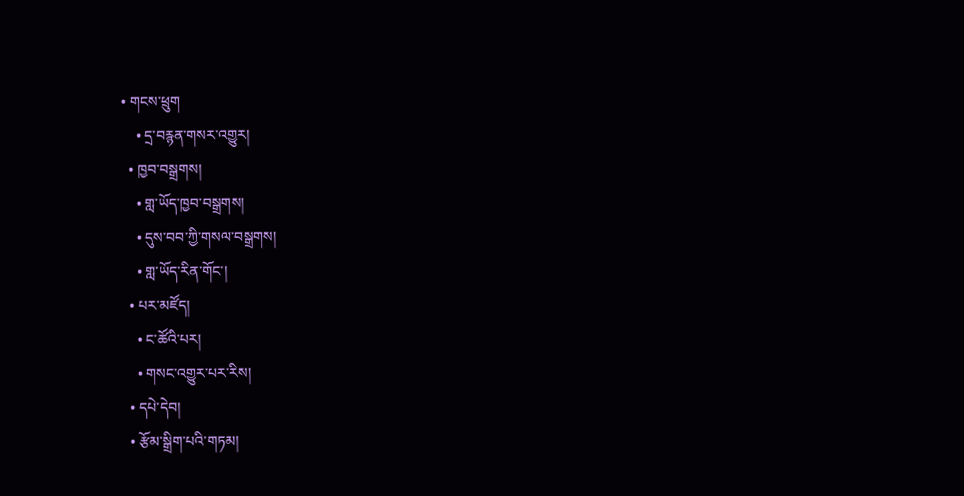• གངས་ཕྲུག
    • དྲ་བརྙན་གསར་འགྱུར།
  • ཁྱབ་བསྒྲགས།
    • གླ་ཡོད་ཁྱབ་བསྒྲགས།
    • དུས་བབ་ཀྱི་གསལ་བསྒྲགས།
    • གླ་ཡོད་རིན་གོང་།
  • པར་མཛོད།
    • ང་ཚོའི་པར།
    • གསང་འགྱུར་པར་རིས།
  • དཔེ་དེབ།
  • རྩོམ་སྒྲིག་པའི་གཏམ།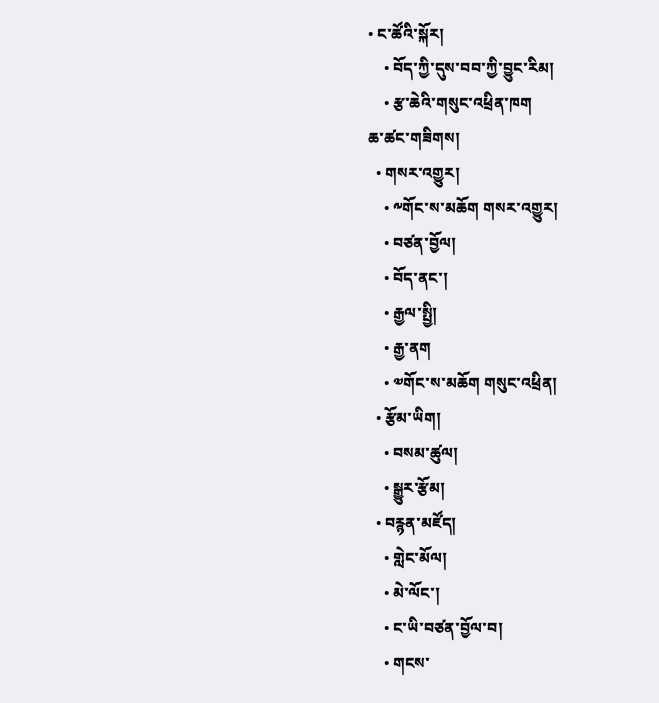• ང་ཚོའི་སྐོར།
    • བོད་ཀྱི་དུས་བབ་ཀྱི་བྱུང་རིམ།
    • རྩ་ཆེའི་གསུང་འཕྲིན་ཁག
ཆ་ཚང་གཟིགས།
  • གསར་འགྱུར།
    • ༸གོང་ས་མཆོག གསར་འགྱུར།
    • བཙན་བྱོལ།
    • བོད་ནང་།
    • རྒྱལ་སྤྱི།
    • རྒྱ་ནག
    • ༧གོང་ས་མཆོག གསུང་འཕྲིན།
  • རྩོམ་ཡིག།
    • བསམ་ཚུལ།
    • སྒྱུར་རྩོམ།
  • བརྙན་མཛོད།
    • གླེང་མོལ།
    • མེ་ལོང་།
    • ང་ཡི་བཙན་བྱོལ་བ།
    • གངས་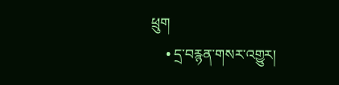ཕྲུག
    • དྲ་བརྙན་གསར་འགྱུར།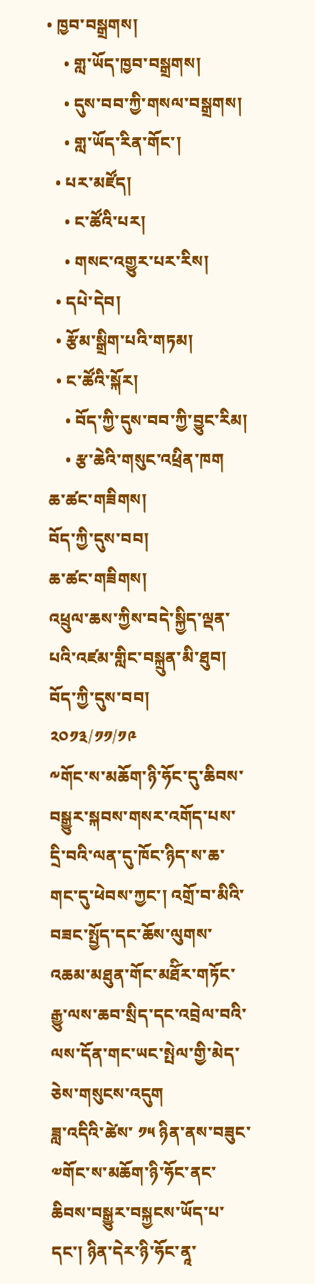• ཁྱབ་བསྒྲགས།
    • གླ་ཡོད་ཁྱབ་བསྒྲགས།
    • དུས་བབ་ཀྱི་གསལ་བསྒྲགས།
    • གླ་ཡོད་རིན་གོང་།
  • པར་མཛོད།
    • ང་ཚོའི་པར།
    • གསང་འགྱུར་པར་རིས།
  • དཔེ་དེབ།
  • རྩོམ་སྒྲིག་པའི་གཏམ།
  • ང་ཚོའི་སྐོར།
    • བོད་ཀྱི་དུས་བབ་ཀྱི་བྱུང་རིམ།
    • རྩ་ཆེའི་གསུང་འཕྲིན་ཁག
ཆ་ཚང་གཟིགས།
བོད་ཀྱི་དུས་བབ།
ཆ་ཚང་གཟིགས།
འཕྲུལ་ཆས་ཀྱིས་བདེ་སྐྱིད་ལྡན་པའི་འཛམ་གླིང་བསྐྲུན་མི་ཐུབ།
བོད་ཀྱི་དུས་བབ།
༢༠༡༣/༡༡/༡༩
༸གོང་ས་མཆོག་ཉི་ཧོང་དུ་ཆིབས་བསྒྱུར་སྐབས་གསར་འགོད་པས་དྲི་བའི་ལན་དུ་ཁོང་ཉིད་ས་ཆ་གང་དུ་ཕེབས་ཀྱང་། འགྲོ་བ་མིའི་བཟང་སྤྱོད་དང་ཆོས་ལུགས་འཆམ་མཐུན་གོང་མཐོིར་གཏོང་རྒྱུ་ལས་ཆབ་སྲིད་དང་འབྲེལ་བའི་ལས་དོན་གང་ཡང་སྤེལ་གྱི་མེད་ཅེས་གསུངས་འདུག
ཟླ་འདིའི་ཚེས་ ༡༥ ཉིན་ནས་བཟུང་༧གོང་ས་མཆོག་ཉི་ཧོང་ནང་ཆིབས་བསྒྱུར་བསྐྱངས་ཡོད་པ་དང་། ཉིན་དེར་ཉི་ཧོང་ནཱ་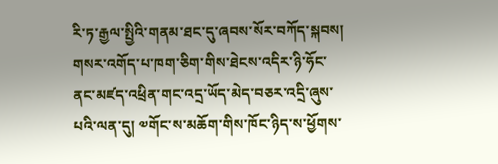རི་ཏ་རྒྱལ་སྤྱིའི་གནམ་ཐང་དུ་ཞབས་སོར་བཀོད་སྐབས། གསར་འགོད་པ་ཁག་ཅིག་གིས་ཐེངས་འདིར་ཉི་ཧོང་ནང་མཛད་འཕྲིན་གང་འདྲ་ཡོད་མེད་བཅར་འདྲི་ཞུས་པའི་ལན་དུ། ༧གོང་ས་མཆོག་གིས་ཁོང་ཉིད་ས་ཕྱོགས་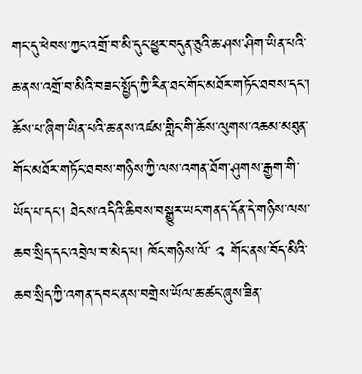གང་དུ་ཕེབས་ཀྱང་འགྲོ་བ་མི་དུང་ཕྱུར་བདུན་ཅུའི་ཆ་ཤས་ཤིག་ཡིན་པའི་ཆ་ནས་འགྲོ་བ་མིའི་བཟང་སྤྱོད་ཀྱི་རིན་ཐང་གོང་མཐོར་གཏོང་ཐབས་དང་། ཆོས་པ་ཞིག་ཡིན་པའི་ཆ་ནས་འཛམ་གླིང་གི་ཆོས་ལུགས་འཆམ་མཐུན་གོང་མཐོར་གཏོང་ཐབས་གཉིས་ཀྱི་ལས་འགན་ཐོག་ཤུགས་རྒྱག་གི་ཡོད་པ་དང་། ཐེངས་འདིའི་ཆིབས་བསྒྱུར་ཡང་གནད་དོན་དེ་གཉིས་ལས་ཆབ་སྲིད་དང་འབྲེལ་བ་མེད་པ། ཁོང་གཉིས་ལོ་ ༢ གོང་ནས་བོད་མིའི་ཆབ་སྲིད་ཀྱི་འགན་དབང་ནས་བགྲེས་ཡོལ་ཆ་ཚང་ཞུས་ཟིན་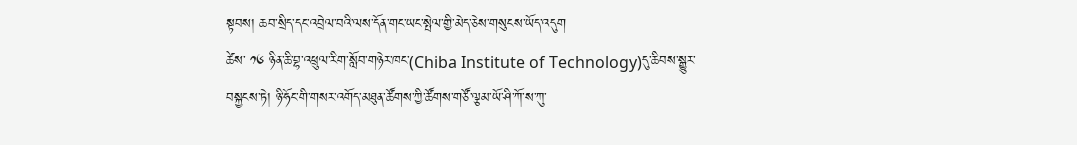སྟབས། ཆབ་སྲིད་དང་འབྲེལ་བའི་ལས་དོན་གང་ཡང་སྤེལ་གྱི་མེད་ཅེས་གསུངས་ཡོད་འདུག
ཚེས་ ༡༦ ཉིན་ཆི་བྷ་འཕྲུལ་རིག་སློབ་གཉེར་ཁང་(Chiba Institute of Technology)དུ་ཆིབས་སྒྱུར་བསྐྱངས་ཏེ། ཉི་ཧོང་གི་གསར་འགོད་མཐུན་ཚོགས་ཀྱི་ཚོགས་གཙོ་ལྕམ་ཡོ་ཤི་ཀོ་ས་ཀུ་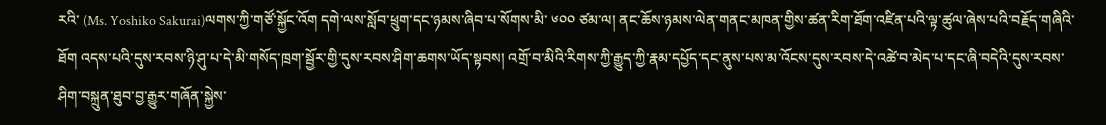རའི་ (Ms. Yoshiko Sakurai)ལགས་ཀྱི་གཙོ་སྐྱོང་འོག དགེ་ལས་སློབ་ཕྲུག་དང་ཉམས་ཞིབ་པ་སོགས་མི་ ༦༠༠ ཙམ་ལ། ནང་ཆོས་ཉམས་ལེན་གནང་མཁན་གྱིས་ཚན་རིག་ཐོག་འཛིན་པའི་ལྟ་ཚུལ་ཞེས་པའི་བརྗོད་གཞིའི་ཐོག འདས་པའི་དུས་རབས་ཉི་ཤུ་པ་དེ་མི་གསོད་ཁྲག་སྦྱོར་གྱི་དུས་རབས་ཤིག་ཆགས་ཡོད་སྟབས། འགྲོ་བ་མིའི་རིགས་ཀྱི་རྒྱུད་ཀྱི་རྣམ་དཔྱོད་དང་ནུས་པས་མ་འོངས་དུས་རབས་དེ་འཚེ་བ་མེད་པ་དང་ཞི་བདེའི་དུས་རབས་ཤིག་བསྐྲུན་ཐུབ་བྱ་རྒྱུར་གཞོན་སྐྱེས་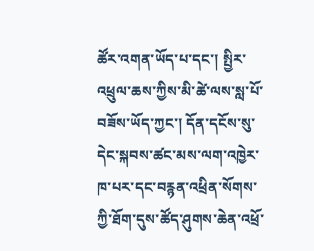ཚོར་འགན་ཡོད་པ་དང་། སྤྱིར་འཕྲུལ་ཆས་ཀྱིས་མི་ཚེ་ལས་སླ་པོ་བཟོས་ཡོད་ཀྱང་། དོན་དངོས་སུ་དེང་སྐབས་ཚང་མས་ལག་འཁྱེར་ཁ་པར་དང་བརྙན་འཕྲིན་སོགས་ཀྱི་ཐོག་དུས་ཚོད་ཤུགས་ཆེན་འཕྲོ་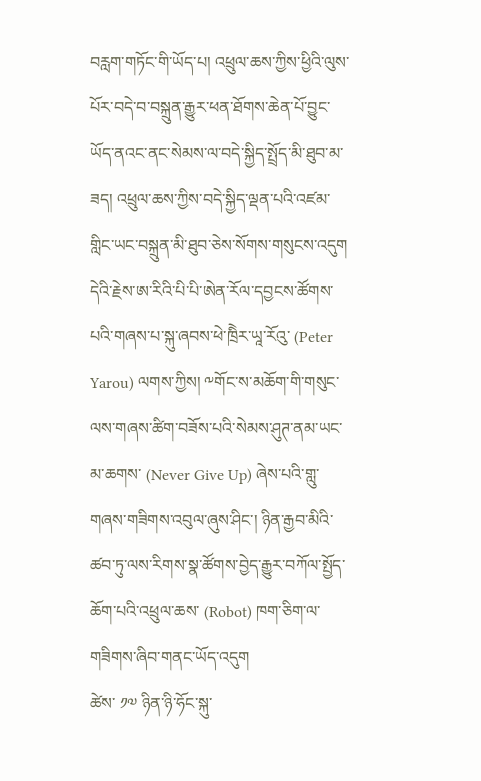བརླག་གཏོང་གི་ཡོད་པ། འཕྲུལ་ཆས་ཀྱིས་ཕྱིའི་ལུས་པོར་བདེ་བ་བསྐྲུན་རྒྱུར་ཕན་ཐོགས་ཆེན་པོ་བྱུང་ཡོད་ནའང་ནང་སེམས་ལ་བདེ་སྐྱིད་སྤྲོད་མི་ཐུབ་མ་ཟད། འཕྲུལ་ཆས་ཀྱིས་བདེ་སྐྱིད་ལྡན་པའི་འཛམ་གླིང་ཡང་བསྐྲུན་མི་ཐུབ་ཅེས་སོགས་གསུངས་འདུག
དེའི་རྗེས་ཨ་རིའི་པི་པི་ཨེན་རོལ་དབྱངས་ཚོགས་པའི་གཞས་པ་སྐུ་ཞབས་ཕེ་ཁྲིེར་ཡཱ་རོའུ་ (Peter Yarou) ལགས་ཀྱིས། ༸གོང་ས་མཆོག་གི་གསུང་ལས་གཞས་ཚིག་བཟོས་པའི་སེམས་ཤུཊ་ནམ་ཡང་མ་ཆགས་ (Never Give Up) ཞེས་པའི་གླུ་གཞས་གཟིགས་འབུལ་ཞུས་ཤིང་། ཉིན་རྒྱབ་མིའི་ཚབ་ཏུ་ལས་རིགས་སྣ་ཚོགས་བྱེད་རྒྱུར་བཀོལ་སྤྱོད་ཆོག་པའི་འཕྲུལ་ཆས་ (Robot) ཁག་ཅིག་ལ་གཟིགས་ཞིབ་གནང་ཡོད་འདུག
ཚེས་ ༡༧ ཉིན་ཉི་ཧོང་སྐུ་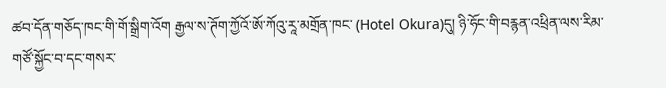ཚབ་དོན་གཅོད་ཁང་གི་གོ་སྒྲིག་འོག རྒྱལ་ས་ཊོག་ཀྱོའོ་ཨོ་ཀོའུ་རཱ་མགྲོན་ཁང་ (Hotel Okura)དུ། ཉི་ཧོང་གི་བརྙན་འཕྲིན་ལས་རིམ་གཙོ་སྐྱོང་བ་དང་གསར་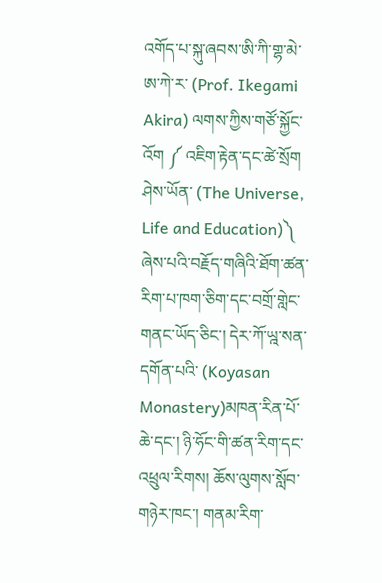འགོད་པ་སྐུ་ཞབས་ཨི་ཀི་གྷ་མེ་ཨ་ཀེ་ར་ (Prof. Ikegami Akira) ལགས་ཀྱིས་གཙོ་སྐྱོང་འོག ༼ འཇིག་རྟེན་དང་ཚེ་སྲོག ཤེས་ཡོན་ (The Universe, Life and Education)༽ ཞེས་པའི་བརྗོད་གཞིའི་ཐོག་ཚན་རིག་པ་ཁག་ཅིག་དང་བགྲོ་གླེང་གནང་ཡོད་ཅིང་། དེར་ཀོ་ཡྰ་སན་དགོན་པའི་ (Koyasan Monastery)མཁན་རིན་པོ་ཆེ་དང་། ཉི་ཧོང་གི་ཚན་རིག་དང་འཕྲུལ་རིགས། ཆོས་ལུགས་སློབ་གཉེར་ཁང་། གནམ་རིག་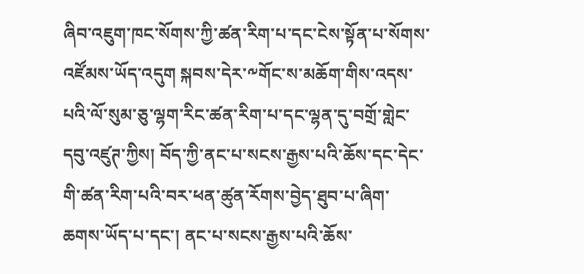ཞིབ་འཇུག་ཁང་སོགས་ཀྱི་ཚན་རིག་པ་དང་ངེས་སྟོན་པ་སོགས་འཛོམས་ཡོད་འདུག སྐབས་དེར་༸གོང་ས་མཆོག་གིས་འདས་པའི་ལོ་སུམ་ཅུ་ལྷག་རིང་ཚན་རིག་པ་དང་ལྷན་དུ་བགྲོ་གླེང་དབུ་འཛུཊ་ཀྱིས། བོད་ཀྱི་ནང་པ་སངས་རྒྱས་པའི་ཆོས་དང་དེང་གི་ཚན་རིག་པའི་བར་ཕན་ཚུན་རོགས་བྱེད་ཐུབ་པ་ཞིག་ཆགས་ཡོད་པ་དང་། ནང་པ་སངས་རྒྱས་པའི་ཆོས་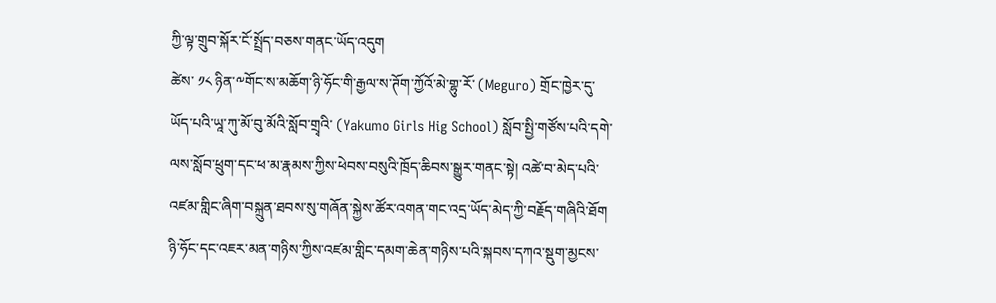ཀྱི་ལྟ་གྲུབ་སྐོར་ངོ་སྤྲོད་བཅས་གནང་ཡོད་འདུག
ཚེས་ ༡༨ ཉིན་༸གོང་ས་མཆོག་ཉི་ཧོང་གི་རྒྱལ་ས་ཊོག་ཀྱོའོ་མེ་གྷུ་རོ་ (Meguro) གྲོང་ཁྱེར་དུ་ཡོད་པའི་ཡཱ་ཀུ་མོ་བུ་མོའི་སློབ་གྲྭའི་ (Yakumo Girls Hig School) སློབ་སྤྱི་གཙོས་པའི་དགེ་ལས་སློབ་ཕྲུག་དང་ཕ་མ་རྣམས་ཀྱིས་ཕེབས་བསུའི་ཁྲོད་ཆིབས་སྒྱུར་གནང་སྟེ། འཚེ་བ་མེད་པའི་འཛམ་གླིང་ཞིག་བསྐྲུན་ཐབས་སུ་གཞོན་སྐྱེས་ཚོར་འགན་གང་འདྲ་ཡོད་མེད་ཀྱི་བརྗོད་གཞིའི་ཐོག ཉི་ཧོང་དང་འཇར་མན་གཉིས་ཀྱིས་འཛམ་གླིང་དམག་ཆེན་གཉིས་པའི་སྐབས་དཀའ་སྡུག་མྱངས་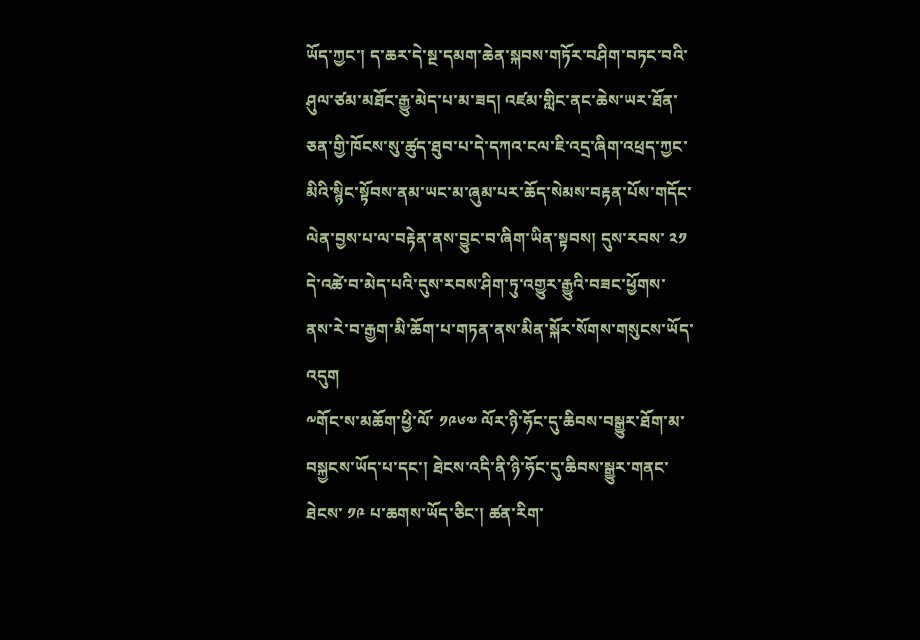ཡོད་ཀྱང་། ད་ཆར་དེ་སྔ་དམག་ཆེན་སྐབས་གཏོར་བཤིག་བཏང་བའི་ཤུལ་ཙམ་མཐོང་རྒྱུ་མེད་པ་མ་ཟད། འཛམ་གླིང་ནང་ཆེས་ཡར་ཐོན་ཅན་གྱི་ཁོངས་སུ་ཚུད་ཐུབ་པ་དེ་དཀའ་ངལ་ཇི་འདྲ་ཞིག་འཕྲད་ཀྱང་མིའི་སྙིང་སྟོབས་ནམ་ཡང་མ་ཞུམ་པར་ཆོད་སེམས་བརྟན་པོས་གདོང་ལེན་བྱས་པ་ལ་བརྟེན་ནས་བྱུང་བ་ཞིག་ཡིན་སྟབས། དུས་རབས་ ༢༡ དེ་འཚེ་བ་མེད་པའི་དུས་རབས་ཤིག་ཏུ་འགྱུར་རྒྱུའི་བཟང་ཕྱོགས་ནས་རེ་བ་རྒྱག་མི་ཆོག་པ་གཏན་ནས་མིན་སྐོར་སོགས་གསུངས་ཡོད་འདུག
༸གོང་ས་མཆོག་ཕྱི་ལོ་ ༡༩༦༧ ལོར་ཉི་ཧོང་དུ་ཆིབས་བསྒྱུར་ཐོག་མ་བསྐྱངས་ཡོད་པ་དང་། ཐེངས་འདི་ནི་ཉི་ཧོང་དུ་ཆིབས་སྒྱུར་གནང་ཐེངས་ ༡༩ པ་ཆགས་ཡོད་ཅིང་། ཚན་རིག་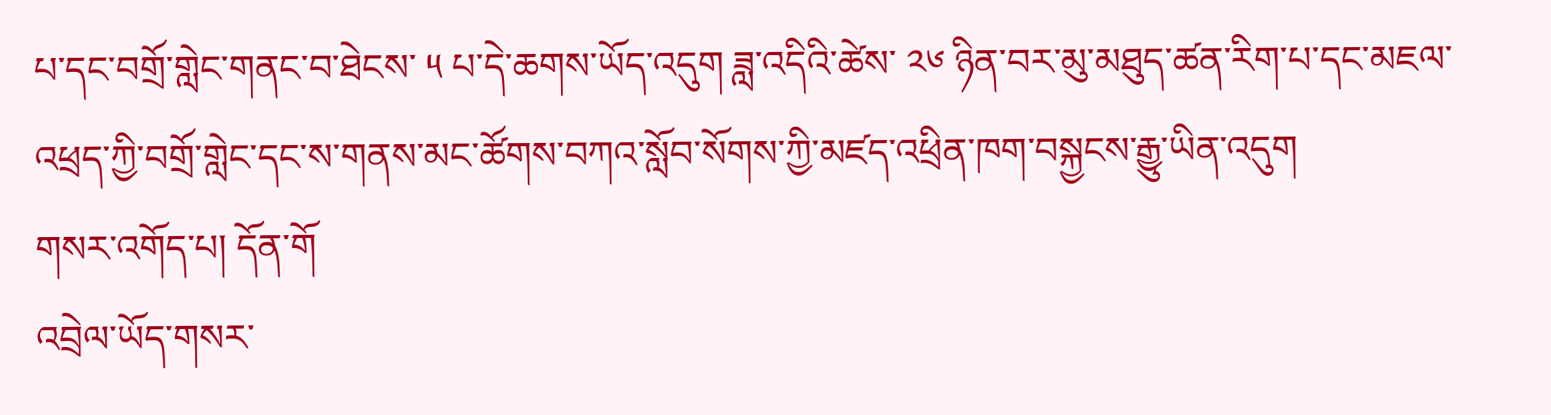པ་དང་བགྲོ་གླེང་གནང་བ་ཐེངས་ ༥ པ་དེ་ཆགས་ཡོད་འདུག ཟླ་འདིའི་ཚེས་ ༢༦ ཉིན་བར་མུ་མཐུད་ཚན་རིག་པ་དང་མཇལ་འཕྲད་ཀྱི་བགྲོ་གླེང་དང་ས་གནས་མང་ཚོགས་བཀའ་སློབ་སོགས་ཀྱི་མཛད་འཕྲིན་ཁག་བསྐྱངས་རྒྱུ་ཡིན་འདུག
གསར་འགོད་པ། དོན་གོ
འབྲེལ་ཡོད་གསར་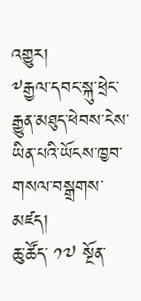འགྱུར།
༸རྒྱལ་དབང་སྐུ་ཕྲེང་རྒྱུན་མཐུད་ཕེབས་ངེས་ཡིན་པའི་ཡོངས་ཁྱབ་གསལ་བསྒྲགས་མཛད།
ཆུ་ཚོད་ ༡༧ སྔོན་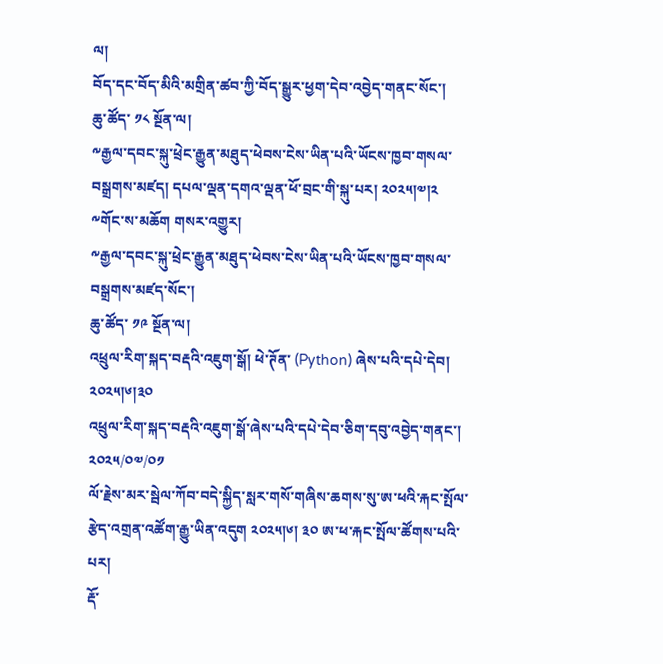ལ།
བོད་དང་བོད་མིའི་མགྲིན་ཚབ་ཀྱི་བོད་སྒྱུར་ཕྱག་དེབ་འབྱེད་གནང་སོང་།
ཆུ་ཚོད་ ༡༨ སྔོན་ལ།
༸རྒྱལ་དབང་སྐུ་ཕྲེང་རྒྱུན་མཐུད་ཕེབས་ངེས་ཡིན་པའི་ཡོངས་ཁྱབ་གསལ་བསྒྲགས་མཛད། དཔལ་ལྡན་དགའ་ལྡན་ཕོ་བྲང་གི་སྐུ་པར། ༢༠༢༥།༧།༢
༸གོང་ས་མཆོག གསར་འགྱུར།
༸རྒྱལ་དབང་སྐུ་ཕྲེང་རྒྱུན་མཐུད་ཕེབས་ངེས་ཡིན་པའི་ཡོངས་ཁྱབ་གསལ་བསྒྲགས་མཛད་སོང་།
ཆུ་ཚོད་ ༡༩ སྔོན་ལ།
འཕྲུལ་རིག་སྐད་བརྡའི་འཇུག་སྒོ། ཕེ་ཊོན་ (Python) ཞེས་པའི་དཔེ་དེབ། ༢༠༢༥།༦།༣༠
འཕྲུལ་རིག་སྐད་བརྡའི་འཇུག་སྒོ་ཞེས་པའི་དཔེ་དེབ་ཅིག་དབུ་འབྱེད་གནང་།
༢༠༢༥/༠༧/༠༡
ལོ་རྗེས་མར་སྦེལ་ཀོབ་བདེ་སྐྱིད་སླར་གསོ་གཞིས་ཆགས་སུ་ཨ་ཕའི་རྐང་སྤོལ་རྩེད་འགྲན་འཚོག་རྒྱུ་ཡིན་འདུག ༢༠༢༥།༦། ༣༠ ཨ་ཕ་རྐང་སྤོལ་ཚོགས་པའི་པར།
རྡོ་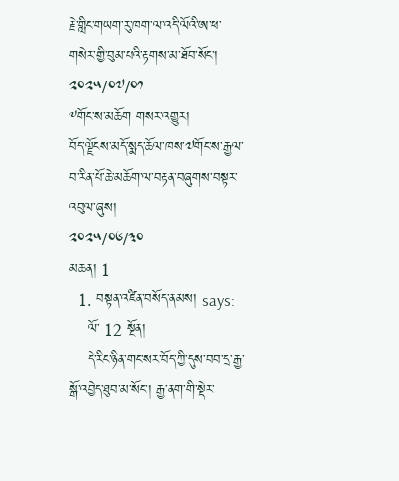རྗེ་གླིང་གཡག་རུ་ཁག་ལ་འདི་ལོའི་ཨ་ཕ་གསེར་གྱི་བུམ་པའི་རྟགས་མ་ཐོབ་སོང་།
༢༠༢༥/༠༧/༠༡
༸གོང་ས་མཆོག གསར་འགྱུར།
བོད་ལྗོངས་མདོ་སྨད་ཆོལ་ཁས་༧གོང་ས་རྒྱལ་བ་རིན་པོ་ཆེ་མཆོག་ལ་བརྟན་བཞུགས་བསྟར་འབུལ་ཞུས།
༢༠༢༥/༠༦/༣༠
མཆན། 1
  1. བསྟན་འཛིན་བསོད་ནམས། says:
    ལོ་ 12 སྔོན།
    དེ་རིང་ཉིན་གང་སར་བོད་ཀྱི་དུས་བབ་དྲ་རྒྱ་སྒོ་འབྱེད་ཐུབ་མ་སོང་། རྒྱ་ནག་གི་སྡེར་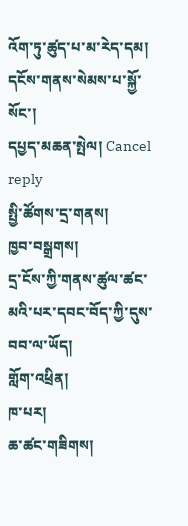འོག་ཏུ་ཚུད་པ་མ་རེད་དམ། དངོས་གནས་སེམས་པ་སྐྱོ་སོང་།
དཔྱད་མཆན་སྤེལ། Cancel reply
སྤྱི་ཚོགས་དྲ་གནས།
ཁྱབ་བསྒྲགས།
དྲ་ངོས་ཀྱི་གནས་ཚུལ་ཚང་མའི་པར་དབང་བོད་ཀྱི་དུས་བབ་ལ་ཡོད།
གློག་འཕྲིན།
ཁ་པར།
ཆ་ཚང་གཟིགས།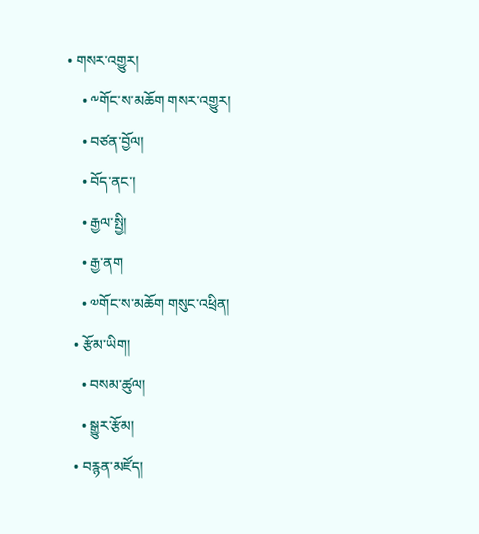• གསར་འགྱུར།
    • ༸གོང་ས་མཆོག གསར་འགྱུར།
    • བཙན་བྱོལ།
    • བོད་ནང་།
    • རྒྱལ་སྤྱི།
    • རྒྱ་ནག
    • ༧གོང་ས་མཆོག གསུང་འཕྲིན།
  • རྩོམ་ཡིག།
    • བསམ་ཚུལ།
    • སྒྱུར་རྩོམ།
  • བརྙན་མཛོད།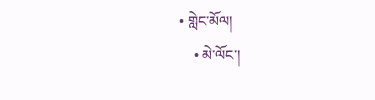• གླེང་མོལ།
    • མེ་ལོང་།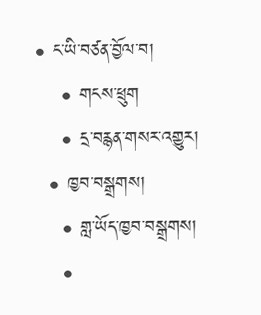• ང་ཡི་བཙན་བྱོལ་བ།
    • གངས་ཕྲུག
    • དྲ་བརྙན་གསར་འགྱུར།
  • ཁྱབ་བསྒྲགས།
    • གླ་ཡོད་ཁྱབ་བསྒྲགས།
    •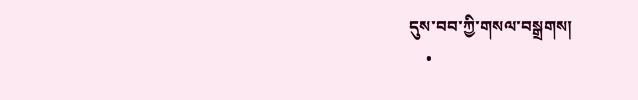དུས་བབ་ཀྱི་གསལ་བསྒྲགས།
    •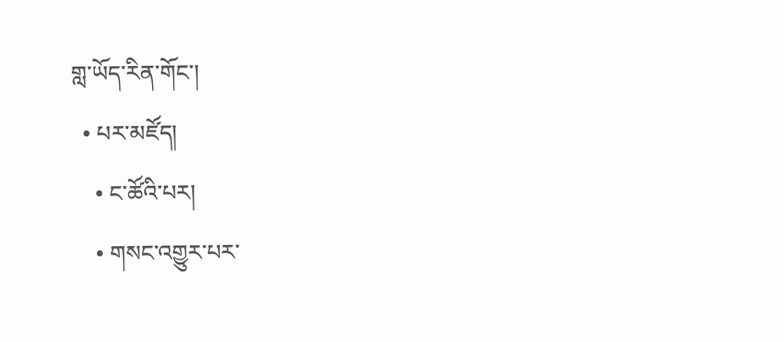གླ་ཡོད་རིན་གོང་།
  • པར་མཛོད།
    • ང་ཚོའི་པར།
    • གསང་འགྱུར་པར་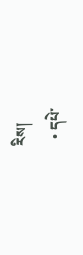རིས།
  • དཔེ་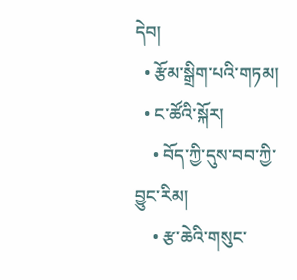དེབ།
  • རྩོམ་སྒྲིག་པའི་གཏམ།
  • ང་ཚོའི་སྐོར།
    • བོད་ཀྱི་དུས་བབ་ཀྱི་བྱུང་རིམ།
    • རྩ་ཆེའི་གསུང་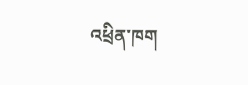འཕྲིན་ཁག